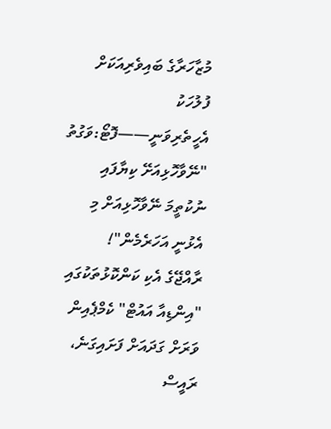މުޒާހަރާގެ ބައިވެރިއަކަށް ފުލުހަކު އެހީތެރިވަނީ——ފޮޓޯ:ވަގުތު
"ނޭވާހޮޅިއަށޭ ކިޔާފައި ނުކުތީމަ ނޭވާހޮޅިއަށް މި އެޅުނީ އަހަރެމެން"!
ރާއްޖޭގެ އެކި ކަންކޮޅުތަކުގައި "އިންޑިއާ އައުޓް" ކެމްޕެއިން ވަރަށް ގަދައަށް ފަށައިގަނެ، ރައީސް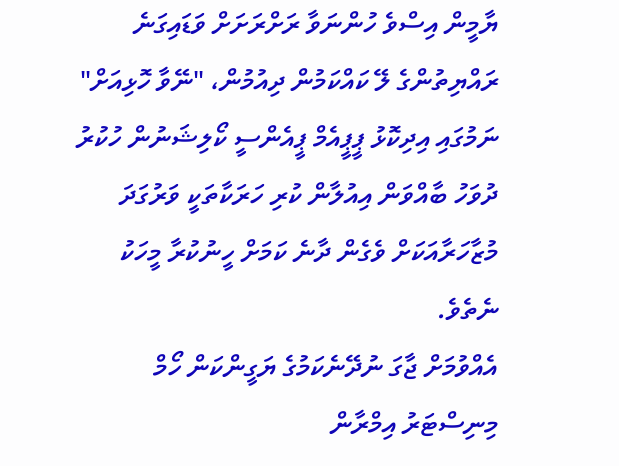ޔާމީން އިސްވެ ހުންނަވާ ރަށްރަށަށް ވަޑައިގަނެ ރައްޔިތުންގެ ލޭ ކައްކަމުން ދިއުމުން، "ނޭވާ ހޮޅިއަށް" ނަމުގައި އިދިކޮޅު ޕީޕީއެމް ޕީއެންސީ ކޯލިޝަނުން ހުކުރު ދުވަހު ބާއްވަން އިއުލާން ކުރި ހަރަކާތަކީ ވަރުގަދަ މުޒާހަރާއަކަށް ވެގެން ދާނެ ކަމަށް ހީނުކުރާ މީހަކު ނެތެވެ.
އެއްވުމަށް ޖާގަ ނުދޭނެކަމުގެ ޔަގީންކަން ހޯމް މިނިސްޓަރު އިމްރާން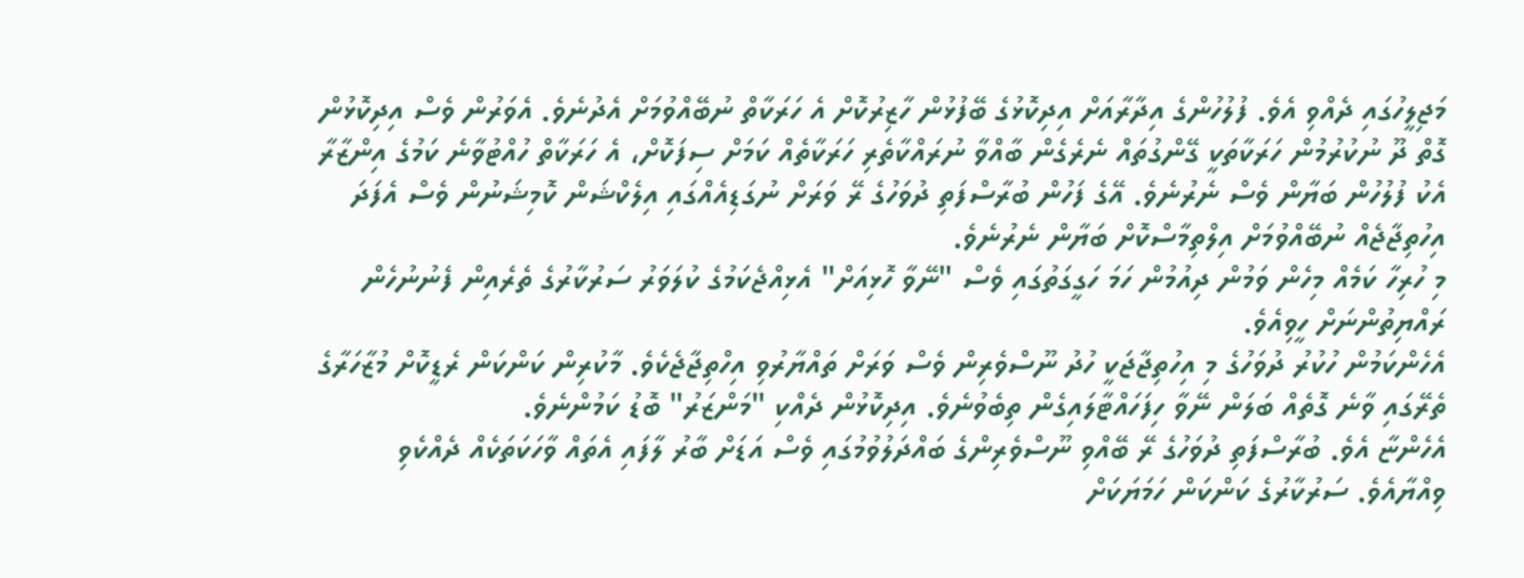މަޖިލީހުގައި ދެއްވި އެވެ. ފުލުހުންގެ އިދާރާއަށް އިދިކޮޅުގެ ބޭފުޅުން ހާޒިރުކޮށް އެ ހަރަކާތް ނުބޭއްވުމަށް އެދުނެވެ. އެވަރުން ވެސް އިދިކޮޅުން ގޮތް ދޫ ނުކުރުމުން ހަރަކާތަކީ ގޭންގުތައް ނެރެގެން ބާއްވާ ނުރައްކާތެރި ހަރަކާތެއް ކަމަށް ސިފަކޮށް، އެ ހަރަކާތް ހުއްޓުވާނެ ކަމުގެ އިންޒާރާ އެކު ފުލުހުން ބަޔާން ވެސް ނެރުނެވެ. އޭގެ ފަހުން ބުރާސްފަތި ދުވަހުގެ ރޭ ވަރަށް ނުގަޑިއެއްގައި އިލެކްޝަން ކޮމިޝަނުން ވެސް އެފަދަ އިހުތިޖާޖެއް ނުބޭއްވުމަށް އިލްތިމާސްކޮށް ބަޔާން ނެރުނެވެ.
މި ހުރިހާ ކަމެއް މިހެން ވަމުން ދިއުމުން ހަމަ ހަގީގަތުގައި ވެސް "ނޭވާ ހޮޅިއަށް" އެޅިއްޖެކަމުގެ ކުލަވަރު ސަރުކާރުގެ ތެރެއިން ފެނުނުހެން ރައްޔިތުންނަށް ހީވިއެވެ.
އެހެންކަމުން ހުކުރު ދުވަހުގެ މި އިހުތިޖާޖަކީ ހުދު ނޫސްވެރިން ވެސް ވަރަށް ތައްޔާރުވި އިހްތިޖާޖެކެވެ. މާކުރިން ކަންކަން ރެޑީކޮށް މުޒާހަރާގެ ތެރޭގައި ވާނެ ގޮތެއް ބަލަން ނޭވާ ހިފަހައްޓާލައިގެން ތިބެވުނެވެ. އިދިކޮޅުން ދެއްކި "މަންޒަރު" ބޮޑު ކަމުންނެވެ.
އެހެންޏާ އެވެ. ބުރާސްފަތި ދުވަހުގެ ރޭ ބޭއްވި ނޫސްވެރިންގެ ބައްދަލުވުމުގައި ވެސް އަޑަށް ބާރު ލާފައި އެތައް ވާހަކަތަކެއް ދެއްކެވި ވިއްޔާއެވެ. ސަރުކާރުގެ ކަންކަން ހަމަޔަކަށް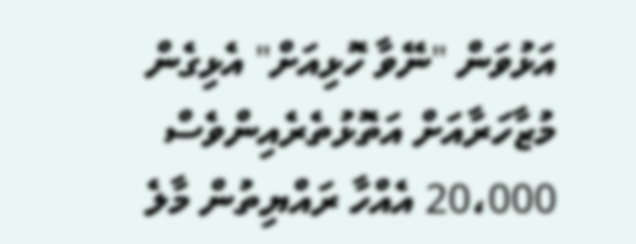އަޅުވަން "ނޭވާ ހޮޅިއަށް" އެޅިގެން މުޒާހަރާއަށް އަތޮޅުތެރެއިންވެސް 20،000 އެއްހާ ރައްޔިތުން މާލެ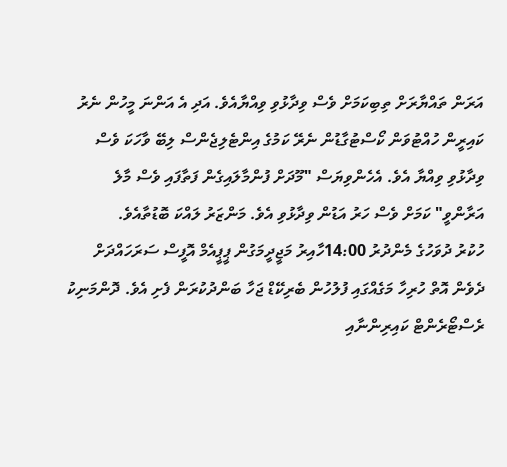އަރަން ތައްޔާރަށް ތިބިކަމަށް ވެސް ވިދާޅުވި ވިއްޔާއެވެ. އަދި އެ އަންނަ މީހުން ނެރު ކައިރީން ހުއްޓުވަން ކޯސްޓުގާޑުން ނެރޭ ކަމުގެ އިންޓެލިޖެންސް ލިބޭ ވާހަކަ ވެސް ވިދާޅުވި ވިއްޔާ އެވެ. އެހެންވިޔަސް "މޫދަށް ފުންމާލައިގެން ފަތާފައި ވެސް މާލެ އަރާންވީ" ކަމަށް ވެސް ހަރު އަޑުން ވިދާޅުވި އެވެ. މަންޒަރު ލައްކަ ބޮޑުތާއެވެ.
ހުކުރު ދުވަހުގެ މެންދުރު 14:00ހާއިރު މަޖީދީމަގުން ޕީޕީއެމް އޮފީސް ސަރަހައްދަށް ދެވެން އޮތް ހުރިހާ މަގެއްގައި ފުލުހުން ބެރިކޭޑް ޖަހާ ބަންދުކުރަން ފެށި އެވެ. ދޮންމަނިކު ރެސްޓޯރެންޓް ކައިރިންނާއި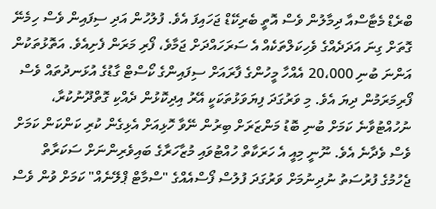ބްރެޑް މެޓާސްއާ ދިމާލުން ވެސް އޮތީ ބެރިކޭޑް ޖަހައިފަ އެވެ. ފުލުހުން އަދި ސިފައިން ވެސް ހިމެނޭ ގޮތަށް ގިނަ އަދަދެއްގެ ވެހިކަލްތަކެއް އެ ސަރަހައްދަށް ޖަމާވެ، ފޯރި މަރަން ފެށިއެވެ. އަތޮޅުތަކުން އަންނަ ބުނި 20،000 އެއްހާ މީހުންގެ ފާރައަށް ސިފައިންގެ ކޯސްޓް ގާޑުގެ އުޅަނދުތައް ވެސް ފޯރިމަރަމުން ދިޔަ އެވެ. މި ވަރުގަދަ ފިޔަވަޅުތަކަކީ އޭރު އިދިކޮޅުން ދެއްކި ގޮތްދޫނުކުރާ، ނުހުއްޓުވާނެ ކަމަށް ބުނި ބޮޑު މަންޒަރަށް ބިރުން ނޭވާ ހޮޅިއަށް އެޅިގެން ކުރި ކަންކަން ކަމަށް ވެސް ވެދާނެ އެވެ. ނޫނީ މިއީ އެ ހަރަކާތް ހުއްޓުވައި މުޒާހަރާގެ ބައިވެރިންނަށް ސަކަރާތް ޖެހުމުގެ ފުރުސަތު ނުދިނުމަށް ވަރުގަދަ ފުލުސް ފޯސްއެއްގެ "ސްމާޓް ޕްލޭނެއް" ކަމަށް ވުން ވެސް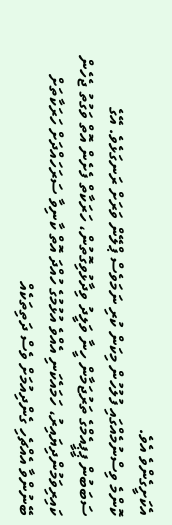އެކަށީގެންވެ އެވެ.
ކޮންމެ ވިސްނުމެއްގައި ފުލުހުން މިކަން ކުރި ނަމަވެސް ޕްލޭން ވަރަށް ރަނގަޅެވެ. އޭގެ ސަބަބުން ޕީޕީއެމްގެ ތަރުޖަމާން ހީނާ ވަލީދު ވިދާޅުވިގޮތުން، ހަރަކާތް ފެށެން އޮތް ވަގުތު ޖެހެން ކައިރިވަމުންދިޔައިރު، ހަމައެކަނި އެއްވެ އުޅުމުގެ ހުއްދަ އޮތް ކާނިވާ ސަރަހައްދަށް ހަރަކާތަށް ބޭނުންވާ އެއްޗެހި ގެންދިއުމަށް ވެސް ދަތިތަކެއް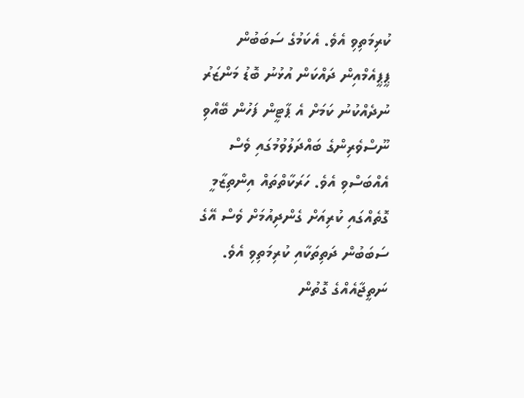ކުރިމަތިވި އެވެ. އެކަމުގެ ސަބަބުން ޕީޕީއެމްއިން ދައްކަން އުޅުނު ބޮޑު މަންޒަރު ނުދެއްކުނު ކަމަށް އެ ޕާޓީން ފަހުން ބޭއްވި ނޫސްވެރިންގެ ބައްދަލުވުމުގައި ވެސް އެއްބަސްވި އެވެ. ހަރަކާތްތައް އިންތިޒާމީ ގޮތެއްގައި ކުރިއަށް ގެންދިއުމަށް ވެސް އޭގެ ސަބަބުން ދަތިތަކާއި ކުރިމަތިވި އެވެ. ނަތީޖާއެއްގެ ގޮތުން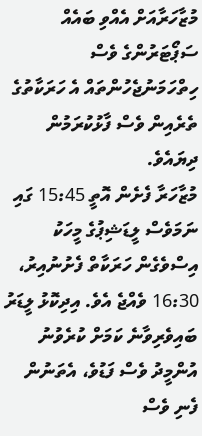މުޒާހަރާއަށް އެއްވި ބައެއް ސަޕޯޓަރުންގެ ވެސް ހިތްހަމަނުޖެހުންތައް އެ ހަރަކާތުގެ ތެރެއިން ވެސް ފާޅުކުރަމުން ދިޔައެވެ.
މުޒާހަރާ ފެށެން އޮތީ 15:45 ގައި ނަމަވެސް ލީޑަޝިޕުގެ މީހަކު އިސްވެގެން ހަރަކާތް ފެށުނުއިރު، 16:30 ވެއްޖެ އެވެ. އިދިކޮޅު ލީޑަރު ބައިވެރިވާނެ ކަމަށް ކުރެވުނު އުންމީދު ވެސް ފަޑުވެ، އެތަނުން ފެނި ވެސް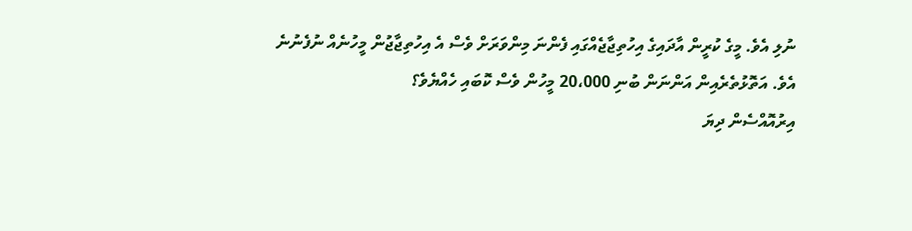ނުލި އެވެ. މީގެ ކުރީން އާދައިގެ އިހުތިޖާޖެއްގައި ފެންނަ މިންވަރަށް ވެސް އެ އިހުތިޖާޖުން މީހުނެއް ނުފެނުނެ އެވެ. އަތޮޅުތެރެއިން އަންނަން ބުނި 20،000 މީހުން ވެސް ކޮބައި ހެއްޔެވެ؟
އިރުއޮއްސެން ދިޔަ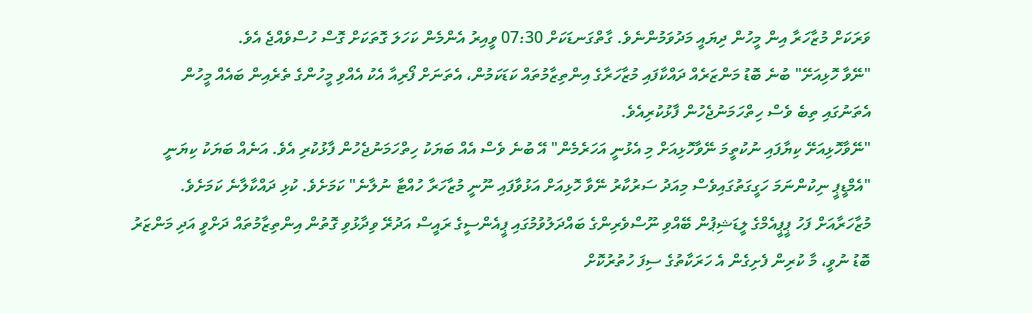ވަރަކަށް މުޒާހަރާ އިން މީހުން ދިޔައީ މަދުވަމުންނެވެ. ގާތްގަނޑަކަށް 07:30 ވީއިރު އެންމެން ކަހަލަ ގޮތަކަށް ގޮސް ހުސްވެއްޖެ އެވެ.
"ނޭވާ ހޮޅިއަށޭ" ބުނެ ބޮޑު މަންޒަރެއް ދައްކާފައި މުޒާހަރާގެ އިންތިޒާމުތައް ކަޑަކަމުން، އެތަނަށް ފޯރިއާ އެކު އެއްވި މީހުންގެ ތެރެއިން ބައެއް މީހުން އެތަނުގައި ތިބެ ވެސް ހިތްހަމަނުޖެހުން ފާޅުކުރިއެވެ.
"ނޭވާހޮޅިއަށޭ ކިޔާފައި ނުކުތީމަ ނޭވާހޮޅިއަށް މި އެޅުނީ އަހަރެމެން" އޭ ބުނެ ވެސް އެއް ބަޔަކު ހިތްހަމަނުޖެހުން ފާޅުކުރި އެވެ. އަނެއް ބަޔަކު ކިޔަނީ "އެމްޑީޕީ ނިކުންނަމަ ހަގީގަތުގައިވެސް މިއަދު ސަރުކާރު ނޭވާ ހޮޅިއަށް އަޅުވާފައި ނޫނީ މުޒާހަރާ ހުއްޓާ ނުލާނެ" ކަމަށެވެ. ކުޅި ދައްކާލާނެ ކަމަށެވެ.
މުޒާހަރާއަށް ފަހު ޕީޕީއެމްގެ ލީޑަޝިޕުން ބޭއްވި ނޫސްވެރިންގެ ބައްދަލުވުމުގައި ޕީއެންސީގެ ރައީސް އަދުރޭ ވިދާޅުވި ގޮތުން އިންތިޒާމުތައް ދަށްވީ އަދި މަންޒަރު ބޮޑު ނުވީ، މާ ކުރިން ފެށިގެން އެ ހަރަކާތުގެ ސިފަ ހުތުރުކޮށް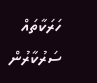ހަރަކާތައް ސަރުކާރުން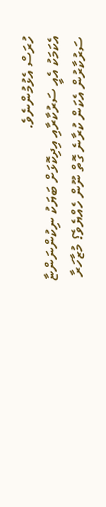ހުރަސް އެޅުމުންނެވެ.
އެކަމަކު އެއީ ސަރުކާރާއި އިދިކޮޅަށް ބަޔަކު ނިކުންނަންޏާ ސަރުކާރުން އެކަން ކުރާނެ ގޮތް ނޫން ހެއްޔެވެ؟ މުޒާހަރާ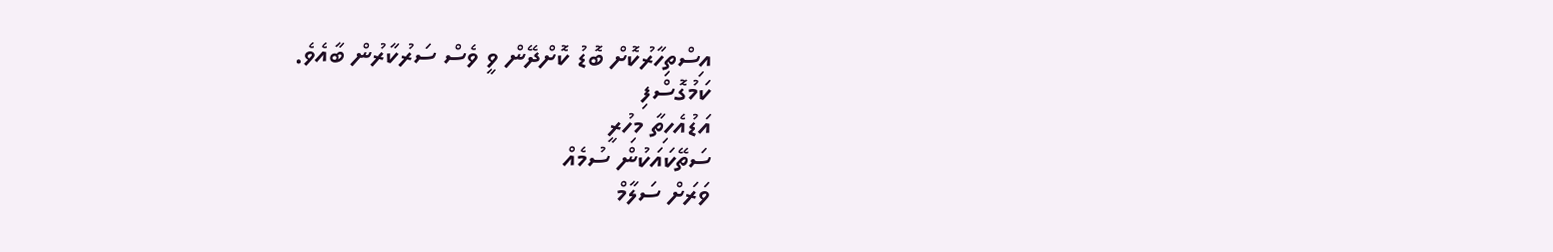އިސްތިހާރުކޮށް ބޮޑު ކޮށްދޭން ވީ ވެސް ސަރުކާރުން ބާއެވެ.
ކަމުގޮސްފި
އަޑުއެހިތާ މިހުރީ
ސަތޭކައަކުން ސުމެއް
ވަރަށް ސަލާމް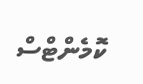ކޮމެންޓްސް